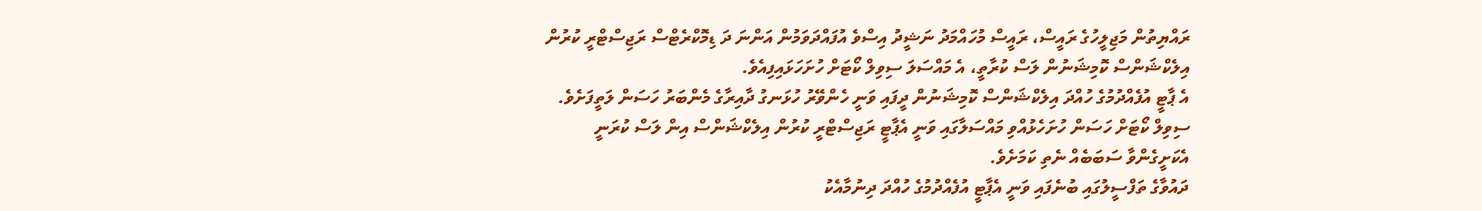ރައްޔިތުން މަޖިލީހުގެ ރައީސް، ރައީސް މުހައްމަދު ނަޝީދު އިސްވެ އުފައްދަވަމުން އަންނަ ދަ ޑިމޮކްރެޓްސް ރަޖިސްޓްރީ ކުރުން އިލެކްޝަންސް ކޮމިޝަނުން ލަސް ކުރާތީ، އެ މައްސަލަ ސިވިލް ކޯޓަށް ހުށަހަޅައިފިއެވެ.
އެ ޕާޓީ އުފެއްދުމުގެ ހުއްދަ އިލެކްޝަންސް ކޮމިޝަނުން ދީފައި ވަނީ ހެންވޭރު ހުޅަނގު ދާއިރާގެ މެންބަރު ހަސަން ލަތީފަށެވެ. ސިވިލް ކޯޓަށް ހަސަން ހުށަހެޅުއްވި މައްސަލާގައި ވަނީ އެޕާޓީ ރަޖިސްޓްރީ ކުރުން އިލެކްޝަންސް އިން ލަސް ކުރަނީ އެކަށީގެންވާ ސަބަބެއް ނެތި ކަމަށެވެ.
ދައުވާގެ ތަފްސީލުގައި ބުނެފައި ވަނީ އެޕާޓީ އުފެއްދުމުގެ ހުއްދަ ދިނުމާއެކު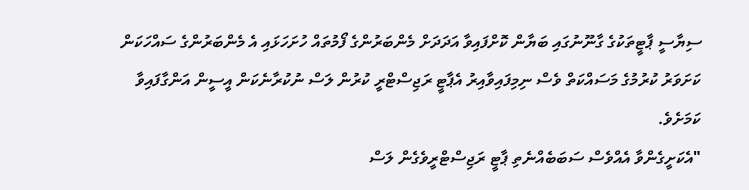ސިޔާސީ ޕާޓީތަކުގެ ގާނޫނުގައި ބަޔާން ކޮށްފައިވާ އަދަދަށް މެންބަރުންގެ ފޯމުތައް ހުށަހަޅައި އެ މެންބަރުންގެ ސައްހަކަން ކަށަވަރު ކުރުމުގެ މަސައްކަތް ވެސް ނިމިފައިވާއިރު އެޕާޓީ ރަޖިސްޓްރީ ކުރުން ލަސް ނުކުރާނެކަން އީސީން އަންގާފައިވާ ކަމަށެވެ.
"އެކަށީގެންވާ އެއްވެސް ސަބަބެއްނެތި ޕާޓީ ރަޖިސްޓްރީވެގެން ލަސް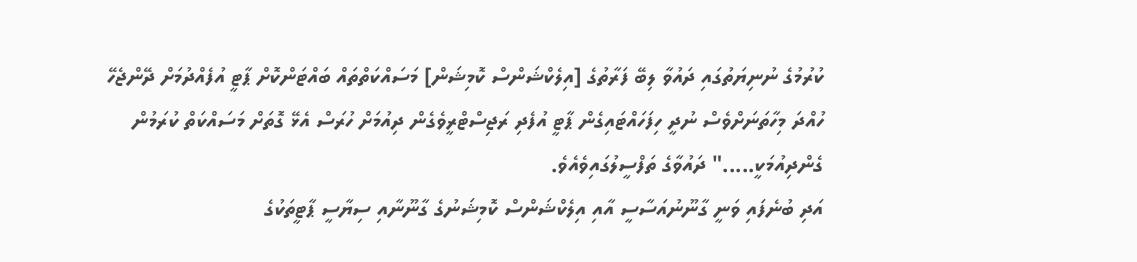ކުރުމުގެ ނުނިޔަތުގައި ދައުވާ ލިބޭ ފަރާތުގެ [އިލެކްޝަންސް ކޮމިޝަން] މަސައްކަތްތައް ބައްޓަންކޮށް ޕާޓީ އުފެއްދުމަށް ދޭންޖެހޭ ހުއްދަ މިހާތަނަށްވެސް ނުދީ ހިފަހައްޓައިގެން ޕާޓީ އުފެދި ރަޖިސްޓްރީވެގެން ދިއުމަށް ހުރަސް އެޅޭ ގޮތަށް މަސައްކަތް ކުރަމުން ގެންދިއުމަކީ....." ދައުވާގެ ތަފްސީލުގައިވެއެވެ.
އަދި ބުނެފައި ވަނީ ގާނޫނުއަސާސީ އާއި އިލެކްޝަންސް ކޮމިޝަނުގެ ގާނޫނާއި ސިޔާސީ ޕާޓީތަކުގެ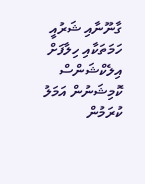ގާނޫނާއި ޝަރުއީ ހަމަތަކާއި ހިލާފަށް އިލެކްޝަންސް ކޮމިޝަނުން އަމަލު ކުރަމުން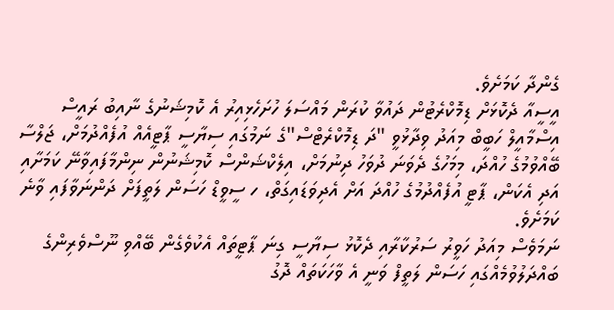ގެންދާ ކަމަށެވެ.
އީސީއާ ދެކޮޅަށް ޑިމޮކްރެޓުން ދައުވާ ކުރަން މައްސަލަ ހުށަހެޅިއިރު އެ ކޮމިޝަނުގެ ނާއިބު ރައީސް އިސްމާއީލް ހަބީބް މިއަދު ވިދާޅުވީ "ދަ ޑިމޮކްރެޓްސް"ގެ ނަމުގައި ސިޔާސީ ޕާޓީއެއް އުފެއްދުމަށް، ޖަލްސާ ބޭއްވުމުގެ ހުއްދަ، މިމަހުގެ ދެވަނަ ދުވަހު ދިނުމަށް، އިލެކްޝަންސް ކޮމިޝަނުން ނިންމާފައިވާނޭ ކަމަށާއި އަދި އެކަން، ޕާޓީ އުފެއްދުމުގެ ހުއްދަ އަށް އެދިވަޑައިގަތް، ހ ސީވީޑް ހަސަން ލަތީފަށް ދަންނަވާފައި ވާނެ ކަމަށެވެ.
ނަމަވެސް މިއަދު ހަވީރު ސަރުކާރާއި ދެކޮޅު ސިޔާސީ ގިނަ ޕާޓީތައް އެކުވެގެން ބޭއްވި ނޫސްވެރިންގެ ބައްދަލުވުމެއްގައި ހަސަން ލަތީފް ވަނީ އެ ވާހަކަތައް ދޮގު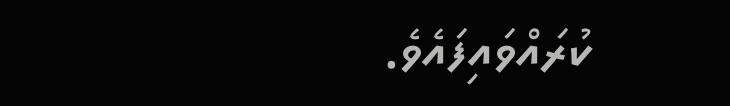ކުރައްވައިފައެވެ.